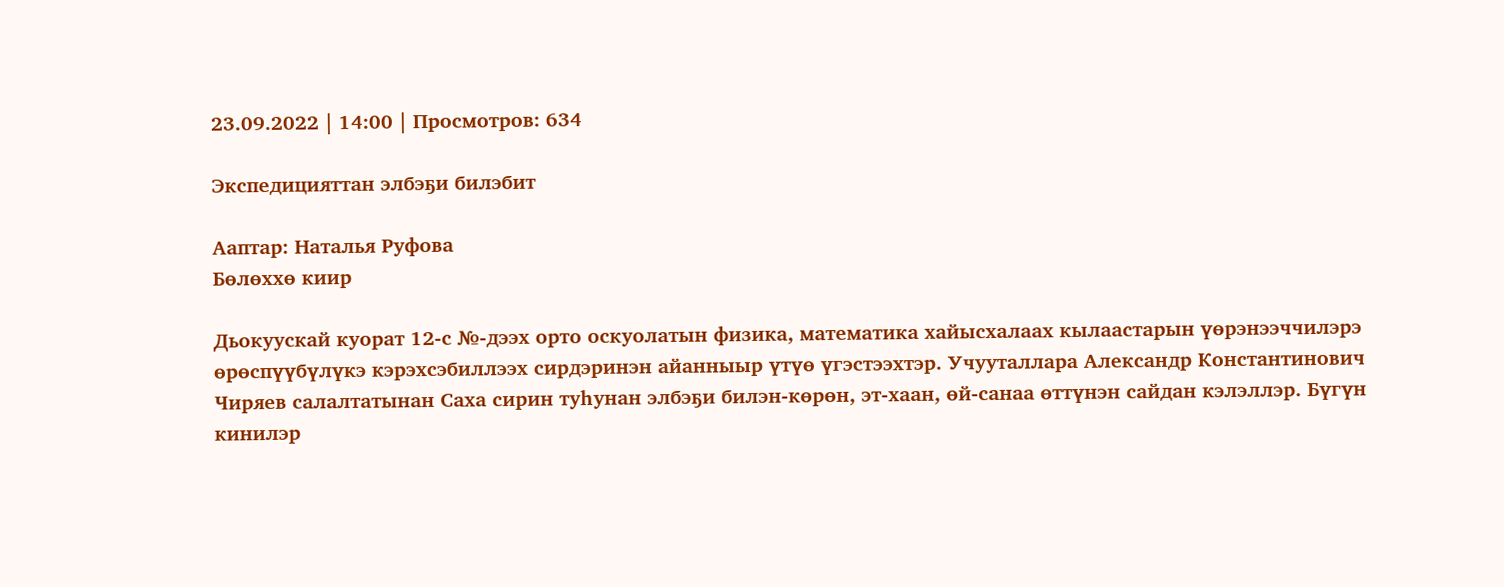23.09.2022 | 14:00 | Просмотров: 634

Экспедицияттан элбэҕи билэбит

Ааптар: Наталья Руфова
Бөлөххө киир

Дьокуускай куорат 12-с №-дээх орто оскуолатын физика, математика хайысхалаах кылаастарын үөрэнээччилэрэ өрөспүүбүлүкэ кэрэхсэбиллээх сирдэринэн айанныыр үтүө үгэстээхтэр. Учууталлара Александр Константинович Чиряев салалтатынан Саха сирин туһунан элбэҕи билэн-көрөн, эт-хаан, өй-санаа өттүнэн сайдан кэлэллэр. Бүгүн кинилэр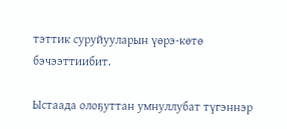тэттик суруйууларын үөрэ-көтө бэчээттиибит.

Ыстаада олоҕуттан умнуллубат түгэннэр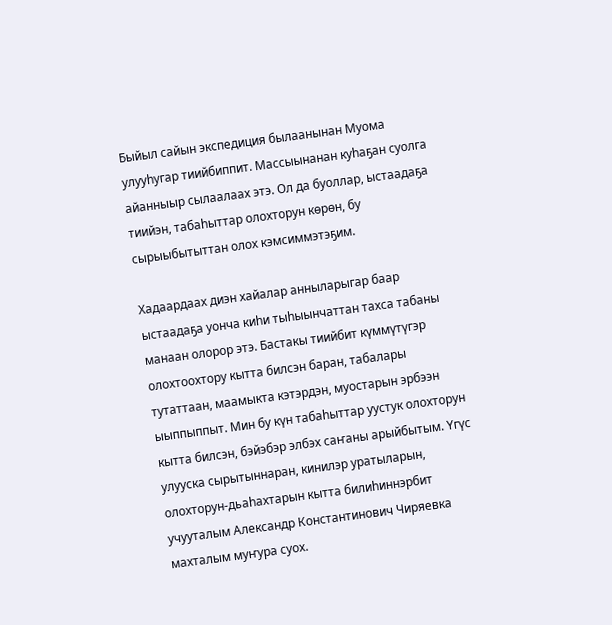Быйыл сайын экспедиция былаанынан Муома улууһугар тиийбиппит. Массыынанан куһаҕан суолга айанныыр сылаалаах этэ. Ол да буоллар, ыстаадаҕа тиийэн, табаһыттар олохторун көрөн, бу сырыыбытыттан олох кэмсиммэтэҕим.

Хадаардаах диэн хайалар анныларыгар баар ыстаадаҕа уонча киһи тыһыынчаттан тахса табаны манаан олорор этэ. Бастакы тиийбит күммүтүгэр олохтоохтору кытта билсэн баран, табалары тутаттаан, маамыкта кэтэрдэн, муостарын эрбээн ыыппыппыт. Мин бу күн табаһыттар уустук олохторун кытта билсэн, бэйэбэр элбэх саҥаны арыйбытым. Үгүс улууска сырытыннаран, кинилэр уратыларын, олохторун-дьаһахтарын кытта билиһиннэрбит учууталым Александр Константинович Чиряевка махталым муҥура суох.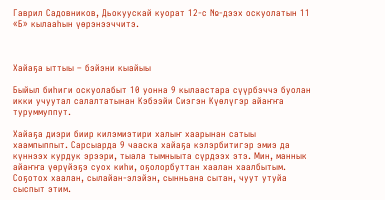Гаврил Садовников, Дьокуускай куорат 12-с №-дээх оскуолатын 11 «Б» кылааһын үөрэнээччитэ.



Хайаҕа ыттыы – бэйэни кыайыы

Быйыл биһиги оскуолабыт 10 уонна 9 кылаастара сүүрбэччэ буолан икки учуутал салалтатынан Кэбээйи Сиэгэн Күөлүгэр айаҥҥа туруммуппут.

Хайаҕа диэри биир килэмиэтири халыҥ хаарынан сатыы хаампыппыт. Сарсыарда 9 чааска хайаҕа кэлэрбитигэр эмиэ да күннээх курдук эрээри, тыала тымныыта сүрдээх этэ. Мин, маннык айаҥҥа үөрүйэҕэ суох киһи, оҕолорбуттан хаалан хаалбытым. Соҕотох хаалан, сылайан-элэйэн, сынньана сытан, чуут утуйа сыспыт этим.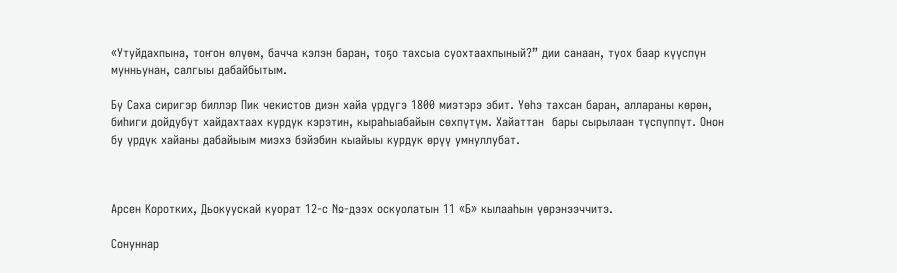«Утуйдахпына, тоҥон өлүөм, бачча кэлэн баран, тоҕо тахсыа суохтаахпыный?” дии санаан, туох баар күүспүн мунньунан, салгыы дабайбытым.

Бу Саха сиригэр биллэр Пик чекистов диэн хайа үрдүгэ 1800 миэтэрэ эбит. Үөһэ тахсан баран, аллараны көрөн, биһиги дойдубут хайдахтаах курдук кэрэтин, кыраһыабайын сөхпүтүм. Хайаттан  бары сырылаан түспүппүт. Онон бу үрдүк хайаны дабайыым миэхэ бэйэбин кыайыы курдук өрүү умнуллубат.



Арсен Коротких, Дьокуускай куорат 12-с №-дээх оскуолатын 11 «Б» кылааһын үөрэнээччитэ.

Сонуннар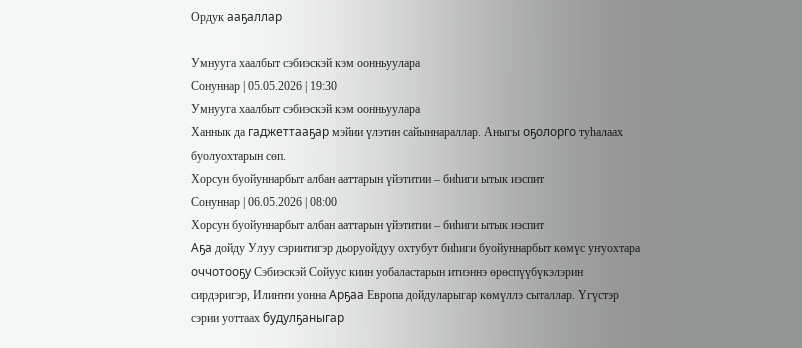Ордук ааҕаллар

Умнууга хаалбыт сэбиэскэй кэм оонньуулара
Сонуннар | 05.05.2026 | 19:30
Умнууга хаалбыт сэбиэскэй кэм оонньуулара
Ханнык да гаджеттааҕар мэйии үлэтин сайыннараллар. Аныгы оҕолорго туһалаах буолуохтарын сөп.
Хорсун буойуннарбыт албан ааттарын үйэтитии – биһиги ытык иэспит
Сонуннар | 06.05.2026 | 08:00
Хорсун буойуннарбыт албан ааттарын үйэтитии – биһиги ытык иэспит
Аҕа дойду Улуу сэриитигэр дьоруойдуу охтубут биһиги буойуннарбыт көмүс уҥуохтара оччотооҕу Сэбиэскэй Сойуус киин уобаластарын итиэннэ өрөспүүбүкэлэрин сирдэригэр, Илиҥҥи уонна Арҕаа Европа дойдуларыгар көмүллэ сыталлар. Үгүстэр сэрии уоттаах будулҕаныгар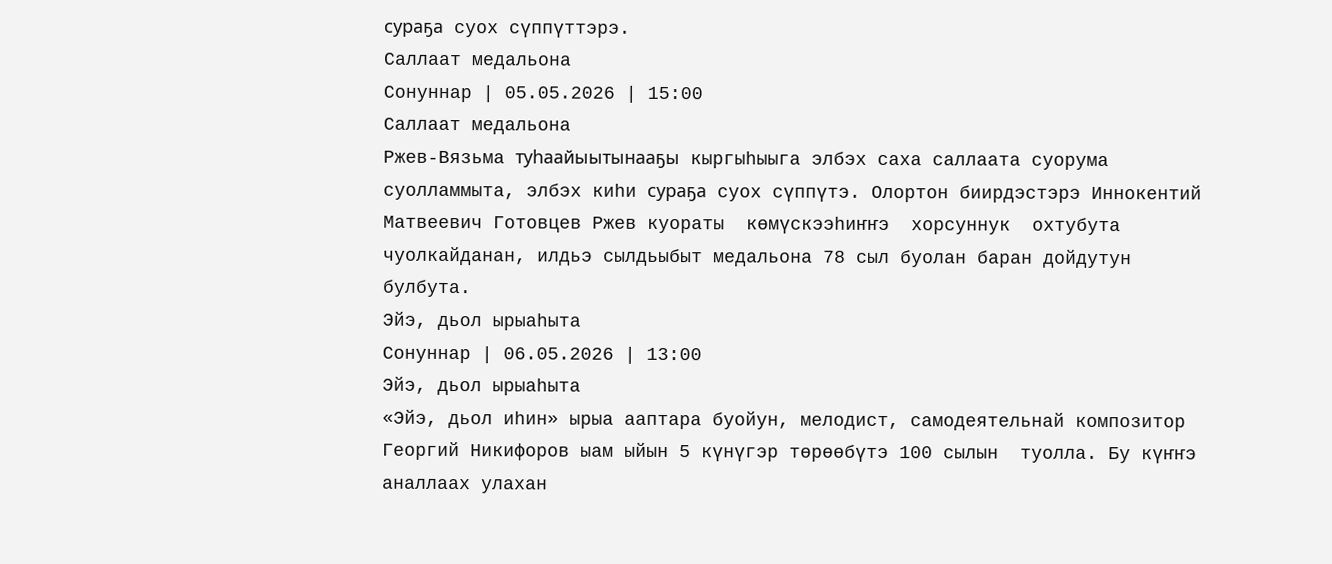сураҕа суох сүппүттэрэ.
Саллаат медальона
Сонуннар | 05.05.2026 | 15:00
Саллаат медальона
Ржев-Вязьма туһаайыытынааҕы кыргыһыыга элбэх саха саллаата суорума  суолламмыта, элбэх киһи сураҕа суох сүппүтэ. Олортон биирдэстэрэ Иннокентий Матвеевич Готовцев Ржев куораты  көмүскээһиҥҥэ  хорсуннук  охтубута чуолкайданан, илдьэ сылдьыбыт медальона 78 сыл буолан баран дойдутун  булбута.
Эйэ, дьол ырыаһыта
Сонуннар | 06.05.2026 | 13:00
Эйэ, дьол ырыаһыта
«Эйэ, дьол иhин» ырыа ааптара буойун, мелодист, самодеятельнай композитор Георгий Никифоров ыам ыйын 5 күнүгэр төрөөбүтэ 100 сылын  туолла. Бу күҥҥэ аналлаах улахан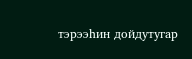тэрээһин дойдутугар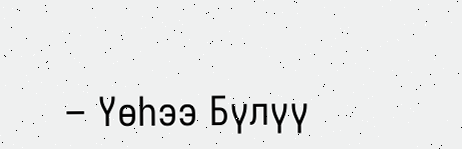– Үөһээ Бүлүү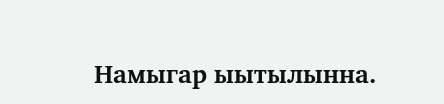Намыгар ыытылынна.